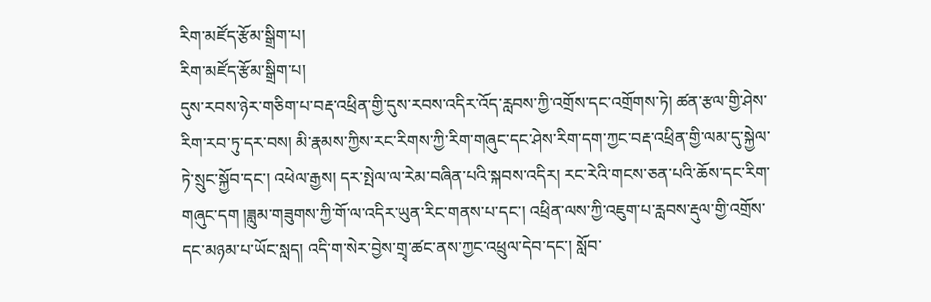རིག་མཛོད་རྩོམ་སྒྲིག་པ།
རིག་མཛོད་རྩོམ་སྒྲིག་པ།
དུས་རབས་ཉེར་གཅིག་པ་བརྡ་འཕྲིན་གྱི་དུས་རབས་འདིར་འོད་རླབས་ཀྱི་འགྲོས་དང་འགྲོགས་ཏེ། ཚན་རྩལ་གྱི་ཤེས་རིག་རབ་ཏུ་དར་བས། མི་རྣམས་ཀྱིས་རང་རིགས་ཀྱི་རིག་གཞུང་དང་ཤེས་རིག་དག་ཀྱང་བརྡ་འཕྲིན་གྱི་ལམ་དུ་སྐྱེལ་ཏེ་སྲུང་སྐྱོབ་དང་། འཕེལ་རྒྱས། དར་སྤེལ་ལ་རེམ་བཞིན་པའི་སྐབས་འདིར། རང་རེའི་གངས་ཅན་པའི་ཆོས་དང་རིག་གཞུང་དག །ཟླུམ་གཟུགས་ཀྱི་གོ་ལ་འདིར་ཡུན་རིང་གནས་པ་དང་། འཕྲིན་ལས་ཀྱི་འཇུག་པ་རླབས་རྡུལ་གྱི་འགྲོས་དང་མཉམ་པ་ཡོང་སླད། འདི་ག་སེར་བྱེས་གྲྭ་ཚང་ནས་ཀྱང་འཕྲུལ་དེབ་དང་། སློབ་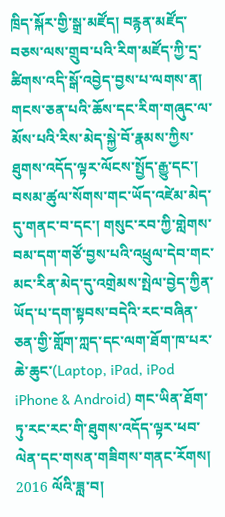ཁྲིད་སྐོར་གྱི་སྒྲ་མཛོད། བརྙན་མཛོད་བཅས་ལས་གྲུབ་པའི་རིག་མཛོད་ཀྱི་དྲ་ཚིགས་འདི་སྒོ་འབྱེད་བྱས་པ་ལགས་ན། གངས་ཅན་པའི་ཆོས་དང་རིག་གཞུང་ལ་མོས་པའི་རིས་མེད་སྐྱེ་བོ་རྣམས་ཀྱིས་ཐུགས་འདོད་ལྟར་ལོངས་སྤྱོད་རྒྱུ་དང་། བསམ་ཚུལ་སོགས་གང་ཡོད་འཛེམ་མེད་དུ་གནང་བ་དང་། གསུང་རབ་ཀྱི་གླེགས་བམ་དག་གཙོ་བྱས་པའི་འཕྲུལ་དེབ་གང་མང་རིན་མེད་དུ་འགྲེམས་སྤེལ་བྱེད་ཀྱིན་ཡོད་པ་དག་སྟབས་བདེའི་རང་བཞིན་ཅན་གྱི་གློག་ཀླད་དང་ལག་ཐོག་ཁ་པར་ཆེ་ཆུང་(Laptop, iPad, iPod iPhone & Android) གང་ཡིན་ཐོག་ཏུ་རང་རང་གི་ཐུགས་འདོད་ལྟར་ཕབ་ལེན་དང་གསན་གཟིགས་གནང་རོགས།
2016 ལོའི་ཟླ་བ།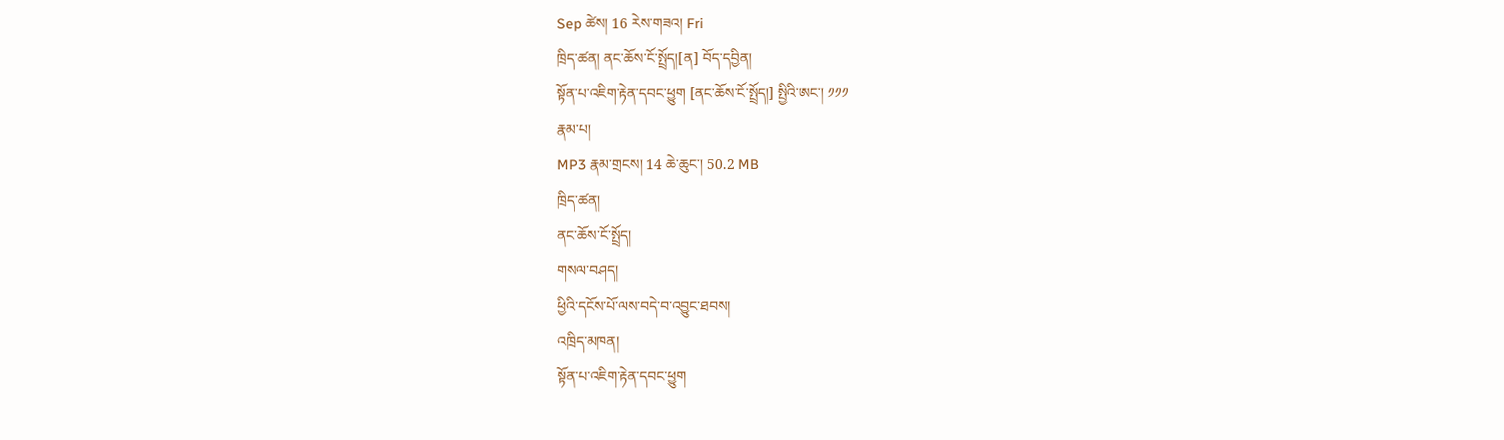Sep ཚེས། 16 རེས་གཟའ། Fri
ཁྲིད་ཚན། ནང་ཆོས་ངོ་སྤྲོད།[ན] བོད་དབྱིན།
སྟོན་པ་འཇིག་རྟེན་དབང་ཕྱུག [ནང་ཆོས་ངོ་སྤྲོད།] སྤྱིའི་ཨང་། ༡༡༡
རྣམ་པ།
MP3 རྣམ་གྲངས། 14 ཆེ་ཆུང་། 50.2 MB
ཁྲིད་ཚན།
ནང་ཆོས་ངོ་སྤྲོད།
གསལ་བཤད།
ཕྱིའི་དངོས་པོ་ལས་བདེ་བ་འབྱུང་ཐབས།
འཁྲིད་མཁན།
སྟོན་པ་འཇིག་རྟེན་དབང་ཕྱུག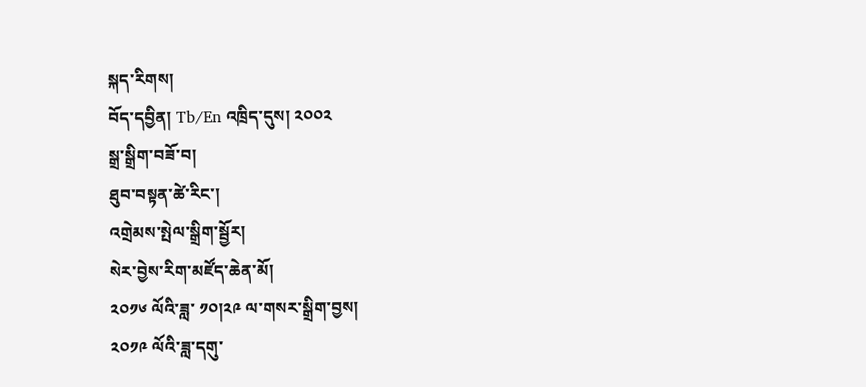སྐད་རིགས།
བོད་དབྱིན། Tb/En འཁྲིད་དུས། ༢༠༠༢
སྒྲ་སྒྲིག་བཟོ་བ།
ཐུབ་བསྟན་ཚེ་རིང་།
འགྲེམས་སྤེལ་སྒྲིག་སྦྱོར།
སེར་བྱེས་རིག་མཛོད་ཆེན་མོ།
༢༠༡༦ ལོའི་ཟླ་ ༡༠།༢༩ ལ་གསར་སྒྲིག་བྱས།
༢༠༡༩ ལོའི་ཟླ་དགུ་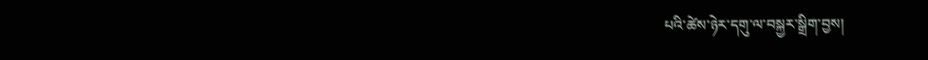པའི་ཚེས་ཉེར་དགུ་ལ་བསྐྱར་སྒྲིག་བྱས།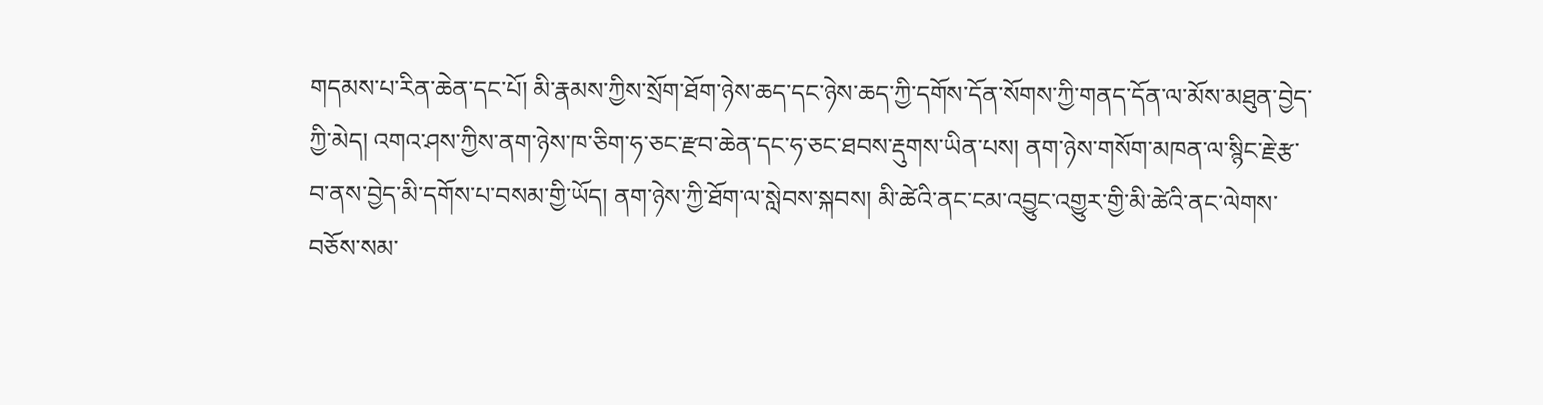གདམས་པ་རིན་ཆེན་དང་པོ། མི་རྣམས་ཀྱིས་སྲོག་ཐོག་ཉེས་ཆད་དང་ཉེས་ཆད་ཀྱི་དགོས་དོན་སོགས་ཀྱི་གནད་དོན་ལ་མོས་མཐུན་བྱེད་ཀྱི་མེད། འགའ་ཤས་ཀྱིས་ནག་ཉེས་ཁ་ཅིག་ཧ་ཅང་རྫབ་ཆེན་དང་ཧ་ཅང་ཐབས་རྡུགས་ཡིན་པས། ནག་ཉེས་གསོག་མཁན་ལ་སྙིང་རྗེ་རྩ་བ་ནས་བྱེད་མི་དགོས་པ་བསམ་གྱི་ཡོད། ནག་ཉེས་ཀྱི་ཐོག་ལ་སླེབས་སྐབས། མི་ཚེའི་ནང་ངམ་འབྱུང་འགྱུར་གྱི་མི་ཚེའི་ནང་ལེགས་བཅོས་སམ་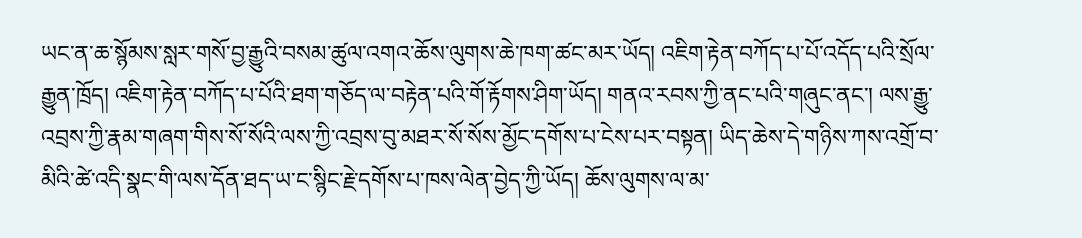ཡང་ན་ཆ་སྙོམས་སླར་གསོ་བྱ་རྒྱུའི་བསམ་ཚུལ་འགའ་ཆོས་ལུགས་ཆེ་ཁག་ཚང་མར་ཡོད། འཇིག་རྟེན་བཀོད་པ་པོ་འདོད་པའི་སྲོལ་རྒྱུན་ཁྲོད། འཇིག་རྟེན་བཀོད་པ་པོའི་ཐག་གཅོད་ལ་བརྟེན་པའི་གོ་རྟོགས་ཤིག་ཡོད། གནའ་རབས་ཀྱི་ནང་པའི་གཞུང་ནང་། ལས་རྒྱུ་འབྲས་ཀྱི་རྣམ་གཞག་གིས་སོ་སོའི་ལས་ཀྱི་འབྲས་བུ་མཐར་སོ་སོས་མྱོང་དགོས་པ་ངེས་པར་བསྟན། ཡིད་ཆེས་དེ་གཉིས་ཀས་འགྲོ་བ་མིའི་ཚེ་འདི་སྣང་གི་ལས་དོན་ཐད་ཡ་ང་སྙིང་རྗེ་དགོས་པ་ཁས་ལེན་བྱེད་ཀྱི་ཡོད། ཆོས་ལུགས་ལ་མ་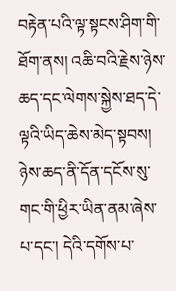བརྟེན་པའི་ལྟ་སྟངས་ཤིག་གི་ཐོག་ནས། འཆི་བའི་རྗེས་ཉེས་ཆད་དང་ལེགས་སྐྱེས་ཐད་དེ་ལྟའི་ཡིད་ཆེས་མེད་སྟབས། ཉེས་ཆད་ནི་དོན་དངོས་སུ་གང་གི་ཕྱིར་ཡིན་ནམ་ཞེས་པ་དང་། དེའི་དགོས་པ་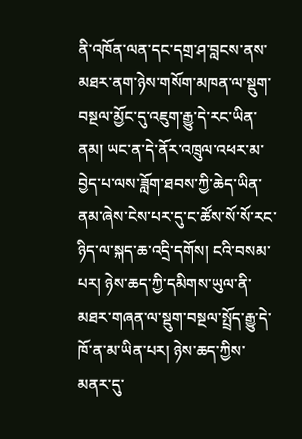ནི་འཁོན་ལན་དང་དགྲ་ཤ་བླངས་ནས་མཐར་ནག་ཉེས་གསོག་མཁན་ལ་སྡུག་བསྔལ་མྱོང་དུ་འཇུག་རྒྱུ་དེ་རང་ཡིན་ནམ། ཡང་ན་དེ་ནོར་འཁྲུལ་འཕར་མ་བྱེད་པ་ལས་ཟློག་ཐབས་ཀྱི་ཆེད་ཡིན་ནམ་ཞེས་ངེས་པར་དུ་ང་ཚོས་སོ་སོ་རང་ཉིད་ལ་སྐད་ཆ་འདྲི་དགོས། ངའི་བསམ་པར། ཉེས་ཆད་ཀྱི་དམིགས་ཡུལ་ནི་མཐར་གཞན་ལ་སྡུག་བསྔལ་སྤྲོད་རྒྱུ་དེ་ཁོ་ན་མ་ཡིན་པར། ཉེས་ཆད་ཀྱིས་མནར་དུ་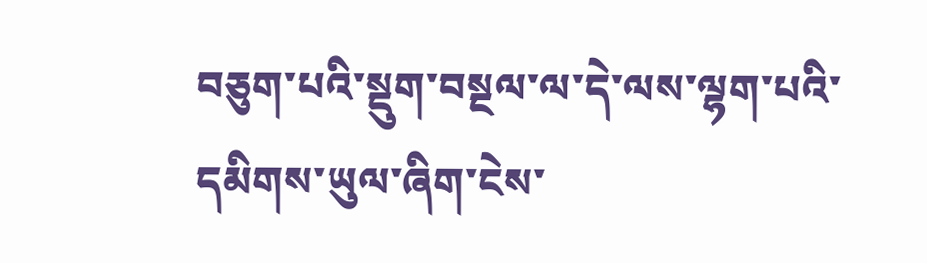བཅུག་པའི་སྡུག་བསྔལ་ལ་དེ་ལས་ལྷག་པའི་དམིགས་ཡུལ་ཞིག་ངེས་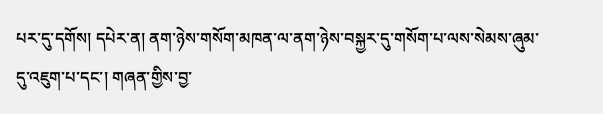པར་དུ་དགོས། དཔེར་ན། ནག་ཉེས་གསོག་མཁན་ལ་ནག་ཉེས་བསྐྱར་དུ་གསོག་པ་ལས་སེམས་ཞུམ་དུ་འཇུག་པ་དང་། གཞན་གྱིས་བྱ་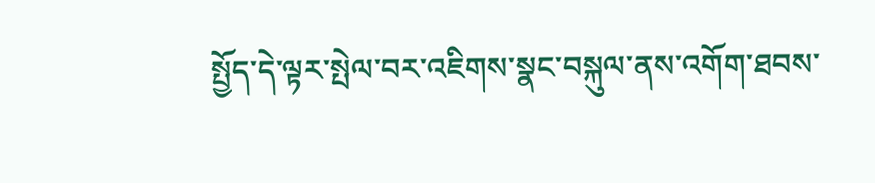སྤྱོད་དེ་ལྟར་སྤེལ་བར་འཇིགས་སྣང་བསྐུལ་ནས་འགོག་ཐབས་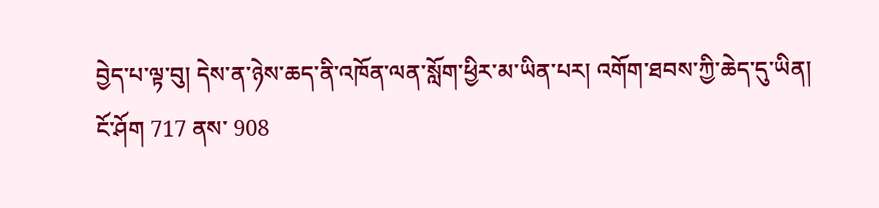བྱེད་པ་ལྟ་བུ། དེས་ན་ཉེས་ཆད་ནི་འཁོན་ལན་སློག་ཕྱིར་མ་ཡིན་པར། འགོག་ཐབས་ཀྱི་ཆེད་དུ་ཡིན།
ངོ་ཤོག 717 ནས་ 908